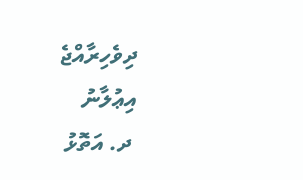ދިވެހިރާއްޖެ
އިޢުލާނު
 ދ. އަތޮޅު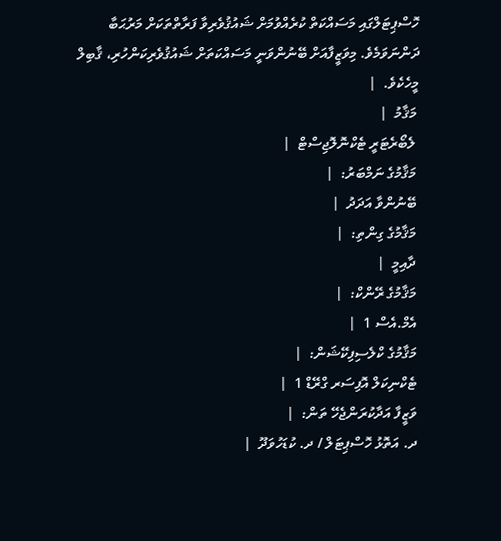ހޮސްޕިޓަލްގައި މަސައްކަތް ކުރެއްވުމަށް ޝައުޤުވެރިވާ ފަރާތްތަކަށް މަރުޙަބާ ދަންނަވަމެވެ. މިވަޒީފާއަށް ބޭނުންވަނީ މަސައްކަތަށް ޝައުޤުވެރިކަންހުރި، ޤާބިލް މީހެކެވެ.  |
 މަޤާމު  |
 ލެބޯރެޓަރީ ޓެކްނޮލޮޖިސްޓް  |
 މަޤާމުގެ ނަމްބަރު:  |
 ބޭނުންވާ އަދަދު  |
 މަޤާމުގެ ގިންތި:  |
 ދާއިމީ  |
 މަޤާމުގެ ރޭންކް:  |
 އެމް.އެސް 1  |
 މަޤާމުގެ ކްލެސިފިކޭޝަން:  |
 ޓެކްނިކަލް އޮފިސަރ ގްރޭޑް 1  |
 ވަޒީފާ އަދާކުރަންޖެހޭ ތަން:  |
 ދ. އަތޮޅު ހޮސްޕިޓަލް / ދ. ކުޑަހުވަދޫ  |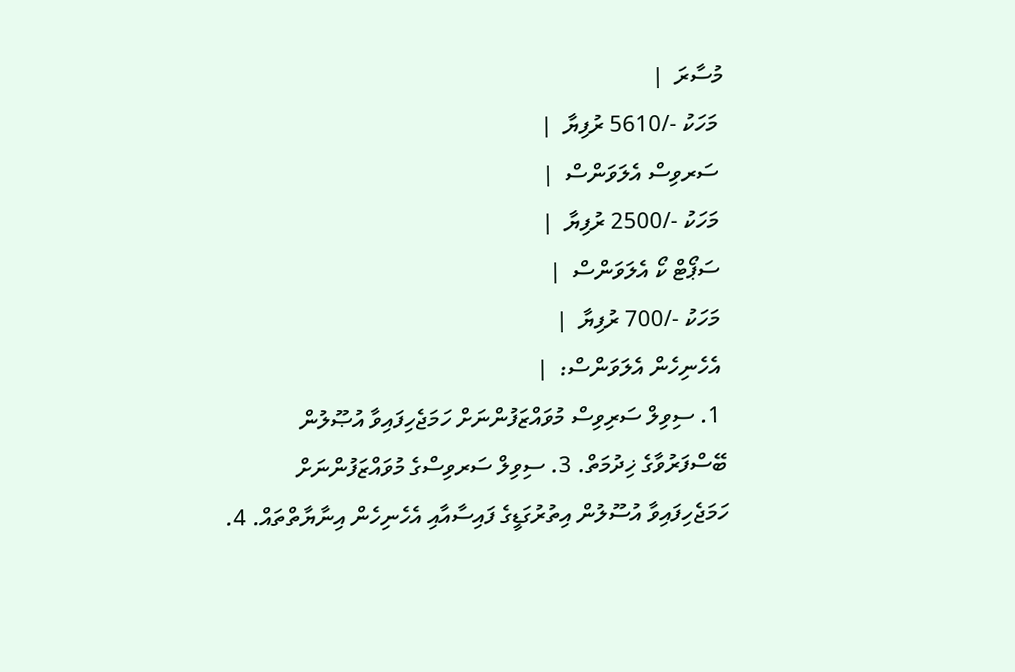މުސާރަ  |
 މަހަކު -/5610 ރުފިޔާ  |
 ސަރވިސް އެލަވަންސް  |
 މަހަކު -/2500 ރުފިޔާ  |
 ސަޕޯޓް ކޯ އެލަވަންސް  |
 މަހަކު -/700 ރުފިޔާ  |
 އެހެނިހެން އެލަވަންސް:  |
 1. ސިވިލް ސަރިވިސް މުވައްޒަފުންނަށް ހަމަޖެހިފައިވާ އުޞޫލުން ބޭސްފަރުވާގެ ޚިދުމަތް. 3. ސިވިލް ސަރވިސްގެ މުވައްޒަފުންނަށް ހަމަޖެހިފައިވާ އުސޫލުން އިތުރުގަޑީގެ ފައިސާއާއި އެހެނިހެން އިނާޔާތްތައް. 4.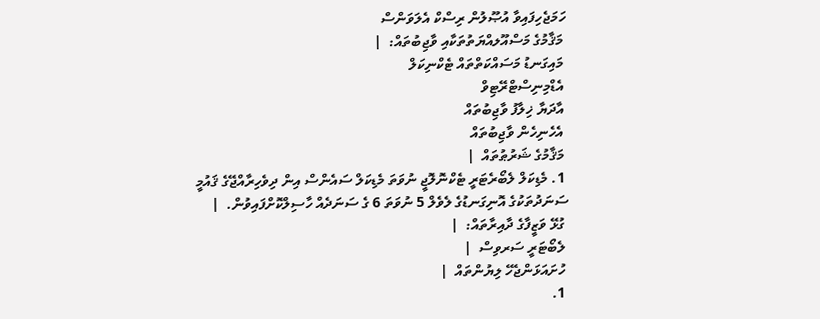ހަމަޖެހިފައިވާ އުޞޫލުން ރިސްކް އެލަވަންސް
 މަޤާމުގެ މަސްއޫލއްޔަތުތަކާއި ވާޖިބުތައް:  |
 މައިގަނޑު މަސައްކަތްތައް ޓެކްނިކަލް
 އެޑްމިނިސްޓްރޭޓިވް
 އާދަޔާ ޚިލާފު ވާޖިބުތައް
 އެހެނިހެން ވާޖިބުތައް
 މަޤާމުގެ ޝަރުޠުތައް  |
 1. މެޑިކަލް ލެބޯރެޓަރީ ޓެކްނޮލޮޖީ ނުވަތަ މެޑިކަލް ސައެންސް އިން ދިވެހިރާއްޖޭގެ ޤައުމީ ސަނަދުތަކުގެ އޮނިގަނޑުގެ ލެވެލް 5 ނުވަތަ 6 ގެ ސަނަދެއް ހާސިލްކޮށްފައިވުން.  |
 ގުޅޭ ވަޒީފާގެ ދާއިރާތައް:  |
 ލެބޯޓަރީ ސަރވިސް  |
 ހުށައަޅަންޖެހޭ ލިޔުންތައް  |
 1.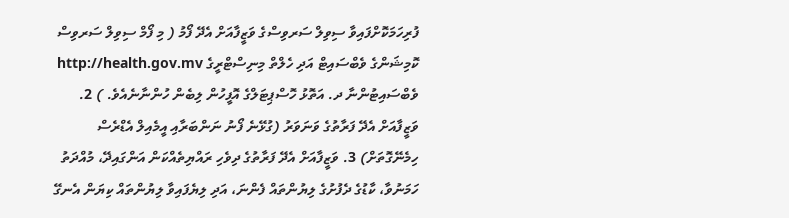ފުރިހަމަކޮށްފައިވާ ސިވިލް ސަރވިސްގެ ވަޒީފާއަށް އެދޭ ފޯމު ( މި ފޯމް ސިވިލް ސަރވިސް ކޮމިޝަންގެ ވެބްސައިޓް އަދި ހެލްތް މިނިސްޓްރީގެ http://health.gov.mv ވެބްސައިޓުންނާ ދ. އަތޮޅު ހޮސްޕިޓަލްގެ އޮފީހުން ލިބެން ހުންނާނެއެވެ. ) 2. ވަޒީފާއަށް އެދޭ ފަރާތުގެ ވަނަވަރު (ގުޅޭނެ ފޯނު ނަންބަރާއި އީމެއިލް އެޑްރެސް ހިމެނޭގޮތަށް) 3. ވަޒީފާއަށް އެދޭ ފަރާތުގެ ދިވެހި ރައްޔިތެއްކަން އަންގައިދޭ، މުއްދަތު ހަމަނުވާ، ކާޑުގެ ދެފުށުގެ ލިޔުންތައް ފެންނަ، އަދި ލިޔެފައިވާ ލިޔުންތައް ކިޔަން އެނގޭ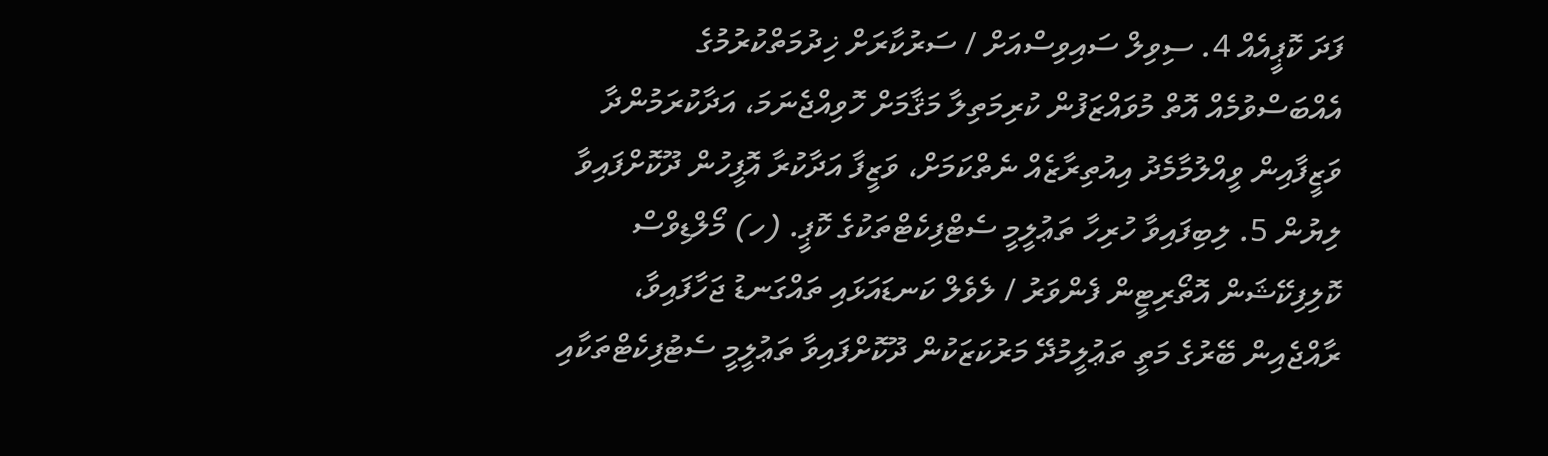ފަދަ ކޮޕީއެއް 4. ސިވިލް ސައިވިސްއަށް / ސަރުކާރަށް ޚިދުމަތްކުރުމުގެ އެއްބަސްވުމެއް އޮތް މުވައްޒަފުން ކުރިމަތިލާ މަޤާމަށް ހޮވިއްޖެނަމަ، އަދާކުރަމުންދާ ވަޒީފާއިން ވީއްލުމާމެދު އިއުތިރާޒެއް ނެތްކަމަށް، ވަޒީފާ އަދާކުރާ އޮފީހުން ދޫކޮށްފައިވާ ލިޔުން 5. ލިބިފައިވާ ހުރިހާ ތަޢުލީމީ ސެޓްފިކެޓްތަކުގެ ކޮޕީ. (ހ) މޯލްޑިވްސް ކޮލިފިކޭޝަން އޮތޯރިޓީން ފެންވަރު / ލެވެލް ކަނޑައަޅައި ތައްގަނޑު ޖަހާފައިވާ، ރާއްޖެއިން ބޭރުގެ މަތީ ތަޢުލީމުދޭ މަރުކަޒަކުން ދޫކޮށްފައިވާ ތަޢުލީމީ ސެޓުފިކެޓްތަކާއި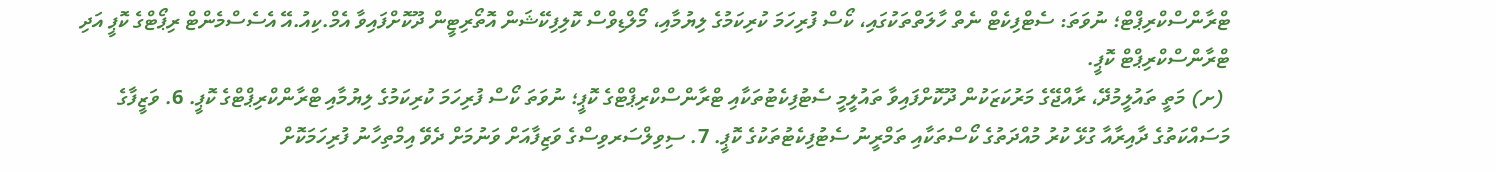ޓްރާންސްކްރިޕްޓް؛ ނުވަތަ: ސެޓްފިކެޓް ނެތް ހާލަތްތަކުގައި، ކޯސް ފުރިހަމަ ކުރިކަމުގެ ލިޔުމާއި، މޯލްޑިވްސް ކޮލިފިކޭޝަން އޮތޯރިޓީން ދޫކޮށްފައިވާ އެމް.ކިއު.އޭ އެސެސްމެންޓް ރިޕޯޓްގެ ކޮޕީ އަދި ޓްރާންސްކްރިޕްޓް ކޮޕީ.
 (ށ) މަތީ ތައުލީމުދޭ، ރާއްޖޭގެ މަރުކަޒަކުން ދޫކޮށްފައިވާ ތައުލީމީ ސެޓުފިކެޓުތަކާއި ޓްރާންސްކްރިޕްޓްގެ ކޮޕީ؛ ނުވަތަ ކޯސް ފުރިހަމަ ކުރިކަމުގެ ލިޔުމާއި ޓްރާންކްރިޕްޓްގެ ކޮޕީ. 6. ވަޒީފާގެ މަސައްކަތުގެ ދާއިރާއާ ގުޅޭ ކުރު މުއްދަތުގެ ކޯސްތަކާއި ތަމްރީނު ސެޓުފިކެޓުތަކުގެ ކޮޕީ. 7. ސިވިލްސަރވިސްގެ ވަޒިފާއަށް ވަނުމަށް ދެވޭ އިމްތިހާނު ފުރިހަމަކޮށް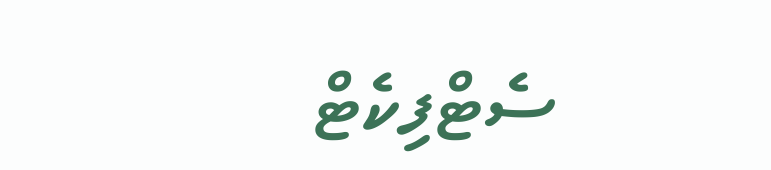ސެޓްފިކެޓް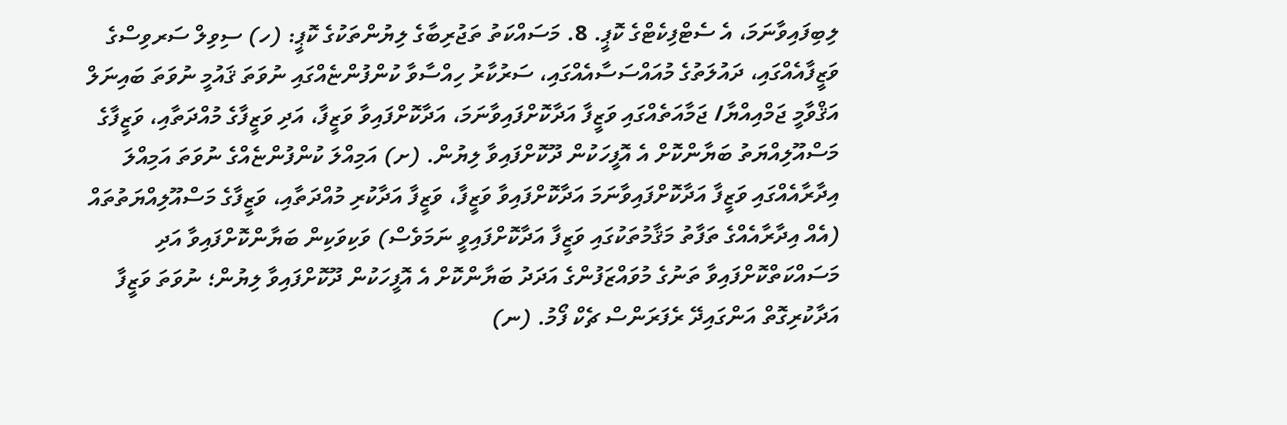ލިބިފައިވާނަމަ، އެ ސެޓްފިކެޓްގެ ކޮޕީ. 8. މަސައްކަތު ތަޖުރިބާގެ ލިޔުންތަކުގެ ކޮޕީ: (ހ) ސިވިލް ސަރވިސްގެ ވަޒީފާއެއްގައި، ދައުލަތުގެ މުއައްސަސާއެއްގައި، ސަރުކާރު ހިއްސާވާ ކުންފުންޏެއްގައި ނުވަތަ ޤައުމީ ނުވަތަ ބައިނަލް އަޤްވާމީ ޖަމްއިއްޔާ/ ޖަމާއަތެއްގައި ވަޒީފާ އަދާކޮށްފައިވާނަމަ، އަދާކޮށްފައިވާ ވަޒީފާ، އަދި ވަޒީފާގެ މުއްދަތާއި، ވަޒީފާގެ މަސްއޫލިއްޔަތު ބަޔާންކޮށް އެ އޮފީހަކުން ދޫކޮށްފައިވާ ލިޔުން. (ށ) އަމިއްލަ ކުންފުންޏެއްގެ ނުވަތަ އަމިއްލަ އިދާރާއެއްގައި ވަޒީފާ އަދާކޮށްފައިވާނަމަ އަދާކޮށްފައިވާ ވަޒީފާ، ވަޒީފާ އަދާކުރި މުއްދަތާއި، ވަޒީފާގެ މަސްއޫލިއްޔަތުތައް (އެއް އިދާރާއެއްގެ ތަފާތު މަޤާމުތަކުގައި ވަޒީފާ އަދާކޮށްފައިވީ ނަމަވެސް) ވަކިވަކިން ބަޔާންކޮށްފައިވާ އަދި މަސައްކަތްކޮށްފައިވާ ތަނުގެ މުވައްޒަފުންގެ އަދަދު ބަޔާންކޮށް އެ އޮފީހަކުން ދޫކޮށްފައިވާ ލިޔުން؛ ނުވަތަ ވަޒީފާ އަދާކުރިގޮތް އަންގައިދޭ ރެފަރަންސް ޗެކް ފޯމު. (ނ)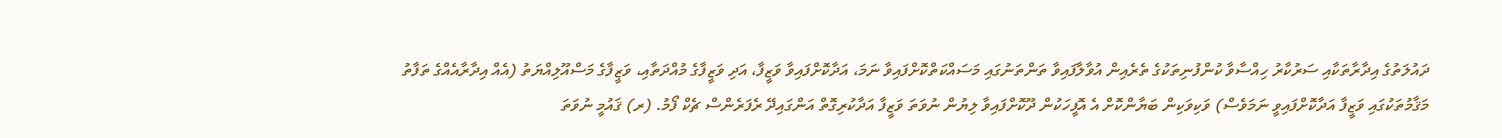ދައުލަތުގެ އިދާރާތަކާއި ސަރުކާރު ހިއްސާވާ ކުންފުނިތަކުގެ ތެރެއިން އުވާލާފައިވާ ތަންތަނުގައި މަސައްކަތްކޮށްފައިވާ ނަމަ، އަދާކޮށްފައިވާ ވަޒީފާ، އަދި ވަޒީފާގެ މުއްދަތާއި، ވަޒީފާގެ މަސްއޫލިއްޔަތު (އެއް އިދާރާއެއްގެ ތަފާތު މަޤާމުތަކުގައި ވަޒީފާ އަދާކޮށްފައިވީ ނަމަވެސް) ވަކިވަކިން ބަޔާންކޮށް އެ އޮފީހަކުން ދޫކޮށްފައިވާ ލިޔުން ނުވަތަ ވަޒީފާ އަދާކުރިގޮތް އަންގައިދޭ ރެފަރެންސް ޗެކް ފޯމު. (ރ) ޤައުމީ ނުވަތަ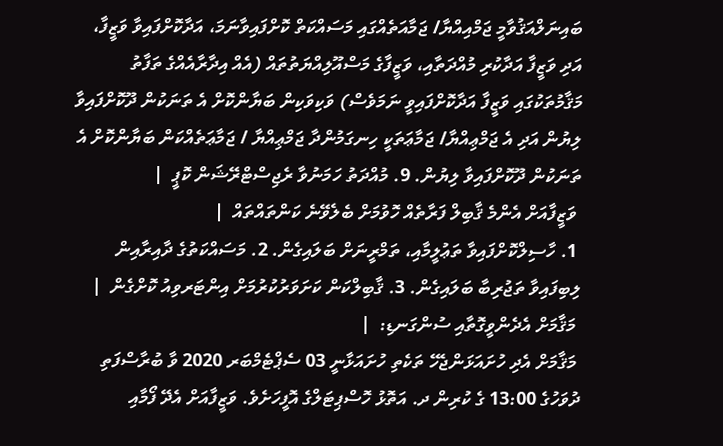ބައިނަލްއަޤުވާމީ ޖަމްއިއްޔާ/ ޖަމާއަތެއްގައި މަސައްކަތް ކޮށްފައިވާނަމަ، އަދާކޮށްފައިވާ ވަޒީފާ، އަދި ވަޒީފާ އަދާކުރި މުއްދަތާއި، ވަޒީފާގެ މަސްއޫލިއްޔަތުތައް (އެއް އިދާރާއެއްގެ ތަފާތު މަޤާމުތަކުގައި ވަޒީފާ އަދާކޮށްފައިވީ ނަމަވެސް) ވަކިވަކިން ބަޔާންކޮށް އެ ތަނަކުން ދޫކޮށްފައިވާ ލިޔުން އަދި އެ ޖަމްޢިއްޔާ/ ޖަމާޢަތަކީ ހިނގަމުންދާ ޖަމްޢިއްޔާ / ޖަމާޢަތެއްކަން ބަޔާންކޮށް އެ ތަނަކުން ދޫކޮށްފައިވާ ލިޔުން. 9. މުއްދަތު ހަމަނުވާ ރެޖިސްޓްރޭޝަން ކޮޕީ  |
 ވަޒީފާއަށް އެންމެ ޤާބިލް ފަރާތެއް ހޮވުމަށް ބެލެވޭނެ ކަންތައްތައް  |
 1. ހާސިލްކޮށްފައިވާ ތަޢުލީމާއި، ތަމްރީނަށް ބަލައިގެން. 2. މަސައްކަތުގެ ދާއިރާއިން ލިބިފައިވާ ތަޖުރިބާ ބަލައިގެން. 3. ޤާބިލްކަން ކަށަވަރުކުރުމަށް އިންޓަރވިއު ކޮށްގެން  |
 މަޤާމަށް އެދެންވީގޮތާއި ސުންގަނޑި:  |
 މަޤާމަށް އެދި ހުށައަޅަންޖެހޭ ތަކެތި ހުށައަޅާނީ 03 ސެޕްޓެމްބަރ 2020 ވާ ބުރާސްފަތި ދުވަހުގެ 13:00 ގެ ކުރިން ދ. އަތޮޅު ހޮސްޕިޓަލްގެ އޮފީހަށެވެ. ވަޒީފާއަށް އެދޭ ފޯމާއި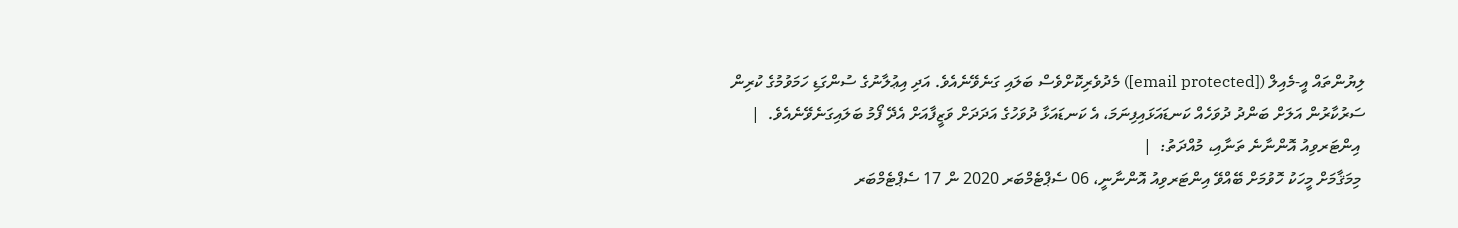ލިޔުންތައް އީ-މެއިލް ([email protected]) މެދުވެރިކޮށްވެސް ބަލައި ގަނެވޭނެއެވެ. އަދި އިޢުލާނުގެ ސުންގަޑި ހަމަވުމުގެ ކުރިން ސަރުކާރުން އަލަށް ބަންދު ދުވަހެއް ކަނޑައަޅައިފިނަމަ، އެ ކަނޑައަޅާ ދުވަހުގެ އަދަދަށް ވަޒީފާއަށް އެދޭ ފޯމު ބަލައިގަނެވޭނެއެވެ.  |
 އިންޓަރވިއު އޮންނާނެ ތަނާއި، މުއްދަތު:  |
 މިމަޤާމަށް މީހަކު ހޮވުމަށް ބޭއްވޭ އިންޓަރވިއު އޮންނާނީ، 06 ސެޕްޓެމްބަރ 2020 ން 17 ސެޕްޓެމްބަރ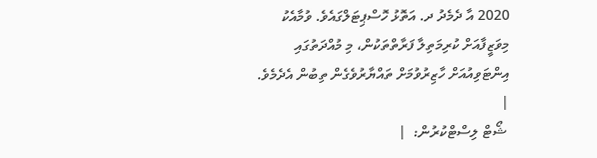2020 އާ ދެމެދު ދ. އަތޮޅު ހޮސްޕިޓަލްގައެވެ. ވުމާއެކު މިވަޒީފާއަށް ކުރިމަތިލާ ފަރާތްތަކުން، މި މުއްދަތުގައި އިންޓަވިއުއަށް ހާޒިރުވުމަށް ތައްޔާރުވެގެން ތިބުން އެދެމެވެ.  |
 ޝޯޓް ލިސްޓްކުރުން:  |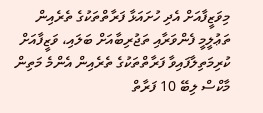މިވަޒީފާއަށް އެދި ހުށައަޅާ ފަރާތްތަކުގެ ތެރެއިން ތަޢުލީމީ ފެންވަރާއި ތަޖުރިބާއަށް ބަލައި، ވަޒީފާއަށް ކުރިމަތިލާފައިވާ ފަރާތްތަކުގެ ތެރެއިން އެންމެ މަތިން މާކްސް ލިބޭ 10 ފަރާތް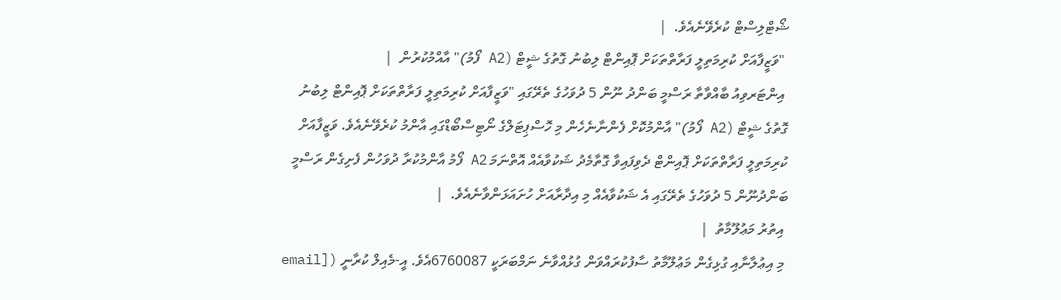ޝޯޓްލިސްޓް ކުރެވޭނެއެވެ.  |
 "ވަޒީފާއަށް ކުރިމަތިލީ ފަރާތްތަކަށް ޕޮއިންޓް ލިބުނު ގޮތުގެ ޝީޓް (A2 ފޯމު)" އާއްމުކުރުން  |
 އިންޓަރވިއު ބާއްވާތާ ރަސްމީ ބަންދު ނޫން 5 ދުވަހުގެ ތެރޭގައި "ވަޒީފާއަށް ކުރިމަތިލީ ފަރާތްތަކަށް ޕޮއިންޓް ލިބުނު ގޮތުގެ ޝީޓް (A2 ފޯމު)" އާންމުކޮށް ފެންނާނެހެން މި ހޮސްޕިޓަލްގެ ނޯޓިސްބޯޑްގައި އާންމު ކުރެވޭނެއެވެ. ވަޒީފާއަށް ކުރިމަތިލީ ފަރާތްތަކަށް ޕޮއިންޓް ދެވިފައިވާ ގޮތާމެދު ޝަކުވާއެއް އޮތްނަމަ A2 ފޯމު އާންމުކުރާ ދުވަހުން ފެށިގެން ރަސްމީ ބަންދުނޫން 5 ދުވަހުގެ ތެރޭގައި އެ ޝަކުވާއެއް މި އިދާރާއަށް ހުށައަޅަންވާނެއެވެ.  |
 އިތުރު މަޢުލޫމާތު  |
 މި އިޢުލާނާއި ގުޅިގެން މަޢުލޫމާތު ސާފުކުރައްވަން ގުޅުއްވާނެ ނަމްބަރަކީ 6760087އެވެ. އީ-މެއިލް ކުރާނީ ([email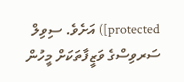protected]) އަށެވެ. ސިވިލް ސަރވިސްގެ ވަޒީފާތަކަށް މީހުން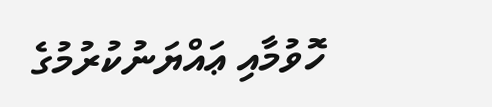ހޮވުމާއި ޢައްޔަނުކުރުމުގެ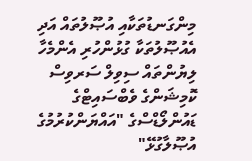މިންގަނޑުތަކާއި އުޞޫލުތައް އަދި އެއުޞޫލުތަކާ ގުޅުންހުރި އެންމެހާ ލިޔުންތައް ސިވިލް ސަރވިސް ކޮމިޝަންގެ ވެބްސައިޓްގެ ޑައުންލޯޑްސްގެ "އައްޔަންކުރުމުގެ އުޞޫލާގުޅޭ"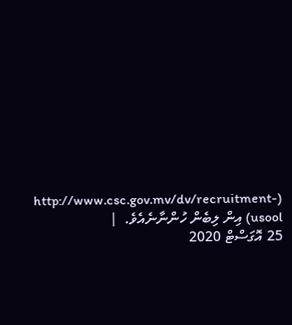(http://www.csc.gov.mv/dv/recruitment-usool) އިން ލިބެން ހުންނާނެއެވެ.  |
25 އޮގަސްޓް 2020